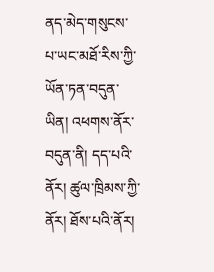ནད་མེད་གསུངས་པ་ཡང་མཐོ་རིས་ཀྱི་ཡོན་ཏན་བདུན་ཡིན། འཕགས་ནོར་བདུན་ནི། དད་པའི་ནོར། ཚུལ་ཁྲིམས་ཀྱི་ནོར། ཐོས་པའི་ནོར།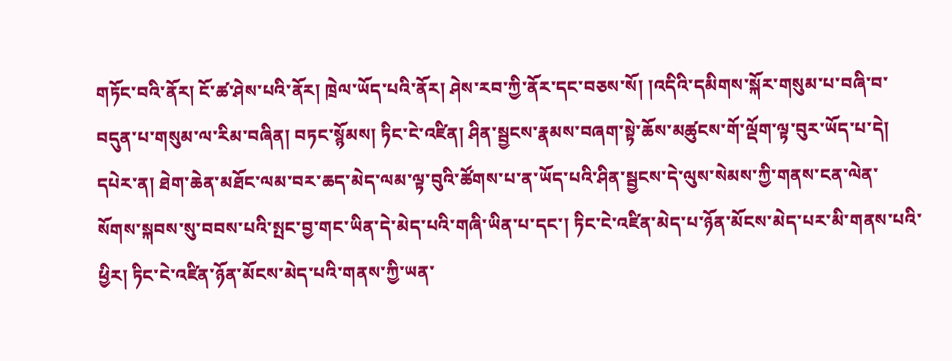གཏོང་བའི་ནོར། ངོ་ཚ་ཤེས་པའི་ནོར། ཁྲེལ་ཡོད་པའི་ནོར། ཤེས་རབ་ཀྱི་ནོར་དང་བཅས་སོ། །འདིའི་དམིགས་སྐོར་གསུམ་པ་བཞི་བ་བདུན་པ་གསུམ་ལ་རིམ་བཞིན། བཏང་སྙོམས། ཏིང་ངེ་འཛིན། ཤིན་སྦྱངས་རྣམས་བཞག་སྟེ་ཆོས་མཚུངས་གོ་ལྡོག་ལྟ་བུར་ཡོད་པ་དེ། དཔེར་ན། ཐེག་ཆེན་མཐོང་ལམ་བར་ཆད་མེད་ལམ་ལྟ་བུའི་ཚོགས་པ་ན་ཡོད་པའི་ཤིན་སྦྱངས་དེ་ལུས་སེམས་ཀྱི་གནས་ངན་ལེན་སོགས་སྐབས་སུ་བབས་པའི་སྤང་བྱ་གང་ཡིན་དེ་མེད་པའི་གཞི་ཡིན་པ་དང་། ཏིང་ངེ་འཛིན་མེད་པ་ཉོན་མོངས་མེད་པར་མི་གནས་པའི་ཕྱིར། ཏིང་ངེ་འཛིན་ཉོན་མོངས་མེད་པའི་གནས་ཀྱི་ཡན་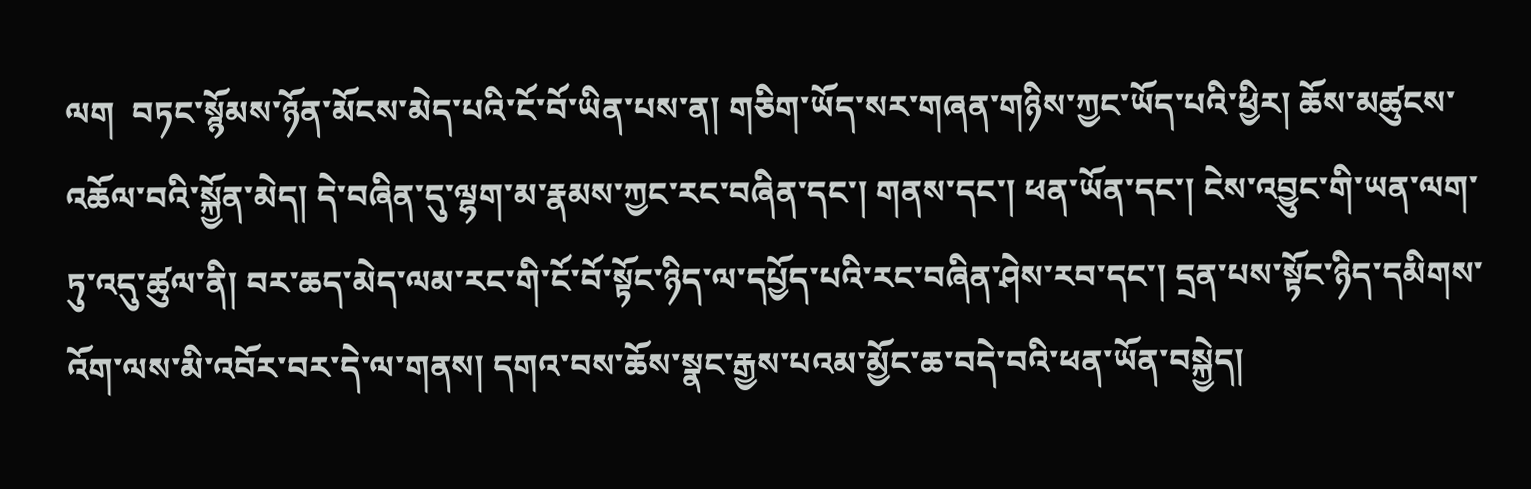ལག  བཏང་སྙོམས་ཉོན་མོངས་མེད་པའི་ངོ་བོ་ཡིན་པས་ན། གཅིག་ཡོད་སར་གཞན་གཉིས་ཀྱང་ཡོད་པའི་ཕྱིར། ཆོས་མཚུངས་འཆོལ་བའི་སྐྱོན་མེད། དེ་བཞིན་དུ་ལྷག་མ་རྣམས་ཀྱང་རང་བཞིན་དང་། གནས་དང་། ཕན་ཡོན་དང་། ངེས་འབྱུང་གི་ཡན་ལག་ཏུ་འདུ་ཚུལ་ནི། བར་ཆད་མེད་ལམ་རང་གི་ངོ་བོ་སྟོང་ཉིད་ལ་དཔྱོད་པའི་རང་བཞིན་ཤེས་རབ་དང་། དྲན་པས་སྟོང་ཉིད་དམིགས་འོག་ལས་མི་འབོར་བར་དེ་ལ་གནས། དགའ་བས་ཆོས་སྣང་རྒྱས་པའམ་མྱོང་ཆ་བདེ་བའི་ཕན་ཡོན་བསྐྱེད།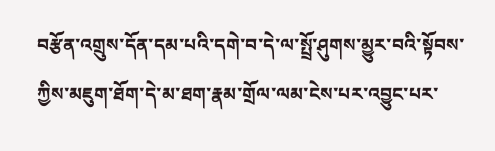བརྩོན་འགྲུས་དོན་དམ་པའི་དགེ་བ་དེ་ལ་སྤྲོ་ཤུགས་མྱུར་བའི་སྟོབས་ཀྱིས་མཇུག་ཐོག་དེ་མ་ཐག་རྣམ་གྲོལ་ལམ་ངེས་པར་འབྱུང་པར་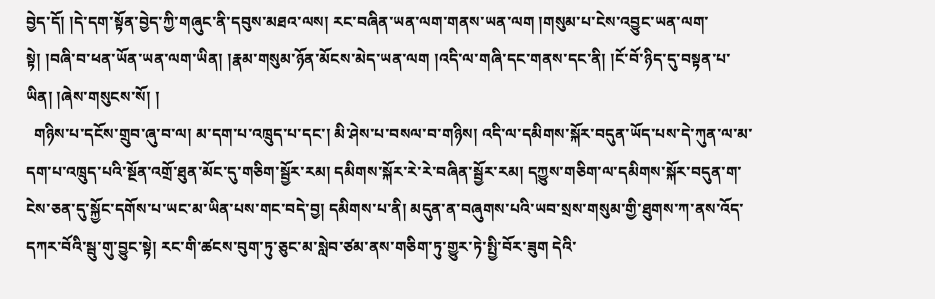བྱེད་དོ། །དེ་དག་སྟོན་བྱེད་ཀྱི་གཞུང་ནི་དབུས་མཐའ་ལས། རང་བཞིན་ཡན་ལག་གནས་ཡན་ལག །གསུམ་པ་ངེས་འབྱུང་ཡན་ལག་སྟེ། །བཞི་བ་ཕན་ཡོན་ཡན་ལག་ཡིན། །རྣམ་གསུམ་ཉོན་མོངས་མེད་ཡན་ལག །འདི་ལ་གཞི་དང་གནས་དང་ནི། །ངོ་བོ་ཉིད་དུ་བསྟན་པ་ཡིན། །ཞེས་གསུངས་སོ། །
  གཉིས་པ་དངོས་གྲུབ་ཞུ་བ་ལ། མ་དག་པ་འཁྲུད་པ་དང་། མི་ཤེས་པ་བསལ་བ་གཉིས། འདི་ལ་དམིགས་སྐོར་བདུན་ཡོད་པས་དེ་ཀུན་ལ་མ་དག་པ་འཁྲུད་པའི་སྔོན་འགྲོ་ཐུན་མོང་དུ་གཅིག་སྦྱོར་རམ། དམིགས་སྐོར་རེ་རེ་བཞིན་སྦྱོར་རམ། དཀྱུས་གཅིག་ལ་དམིགས་སྐོར་བདུན་ག་ངེས་ཅན་དུ་སྐྱོང་དགོས་པ་ཡང་མ་ཡིན་པས་གང་བདེ་བྱ། དམིགས་པ་ནི། མདུན་ན་བཞུགས་པའི་ཡབ་སྲས་གསུམ་གྱི་ཐུགས་ཀ་ནས་འོད་དཀར་བོའི་སྦུ་གུ་བྱུང་སྟེ། རང་གི་ཚངས་བུག་ཏུ་ཅུང་མ་སླེབ་ཙམ་ནས་གཅིག་ཏུ་གྱུར་ཏེ་སྤྱི་བོར་ཟུག དེའི་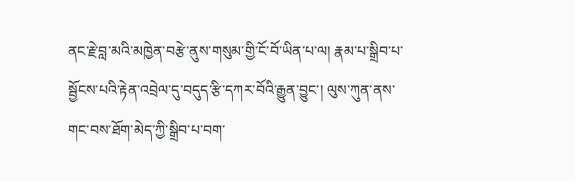ནང་རྗེ་བླ་མའི་མཁྱེན་བརྩེ་ནུས་གསུམ་གྱི་ངོ་བོ་ཡིན་པ་ལ། རྣམ་པ་སྒྲིབ་པ་སྦྱོངས་པའི་རྟེན་འབྲེལ་དུ་བདུད་རྩི་དཀར་བོའི་རྒྱུན་བྱུང་། ལུས་ཀུན་ནས་གང་བས་ཐོག་མེད་ཀྱི་སྒྲིབ་པ་བག་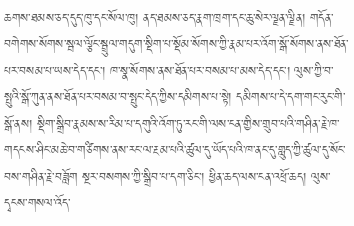ཆགས་ཐམས་ཅད་དུད་ཁུ་དང་སོལ་ཁུ། ནད་ཐམས་ཅད་རྣག་ཁྲག་དང་ཆུ་སེར་ལྗན་ལྗིན། གདོན་བགེགས་སོགས་སྦལ་ལྕོང་སྦྲུལ་གདུག་སྡིག་པ་སྡོམ་སོགས་ཀྱི་རྣམ་པར་འོག་སྒོ་སོགས་ནས་ཐོན་པར་བསམ་པ་ཡས་དེད་དང་། ཁ་སྣ་སོགས་ནས་ཐོན་པར་བསམ་པ་མས་དེད་དང་། ལུས་ཀྱི་བ་སྤུའི་སྒོ་ཀུན་ནས་ཐོན་པར་བསམ་བ་སྤུང་དེད་ཀྱིས་དམིགས་པ་སྟེ། དམིགས་པ་དེ་དག་གང་རུང་གི་སྒོ་ནས། སྡིག་སྒྲིབ་རྣམས་ས་རིམ་པ་དགུའི་འོག་ཏུ་རང་གི་ལས་ངན་གྱིས་གྲུབ་པའི་གཤིན་རྗེ་ཁ་གདངས་ཤིང་མཆེ་བ་གཙིགས་ནས་རང་ལ་རྔམ་པའི་ཚུལ་དུ་ཡོད་པའི་ཁ་ནང་དུ་གླུད་ཀྱི་ཚུལ་དུ་སོང་བས་གཤིན་རྗེ་བཟློག སྔར་བསགས་ཀྱི་སྒྲིབ་པ་དག་ཅིང་། ཕྱིན་ཆད་ལས་ངན་འཕྲོ་ཆད། ལུས་དྭངས་གསལ་འོད་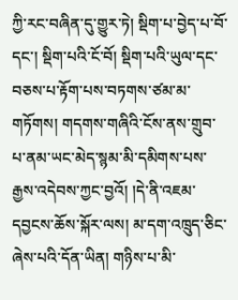ཀྱི་རང་བཞིན་དུ་གྱུར་ཏེ། སྡིག་པ་བྱེད་པ་བོ་དང་། སྡིག་པའི་ངོ་བོ། སྡིག་པའི་ཡུལ་དང་བཅས་པ་རྟོག་པས་བཏགས་ཙམ་མ་གཏོགས། གདགས་གཞིའི་ངོས་ནས་གྲུབ་པ་ནམ་ཡང་མེད་སྙམ་མི་དམིགས་པས་རྒྱས་འདེབས་ཀྱང་བྱའོ། །དེ་ནི་འཇམ་དབྱངས་ཆོས་སྐོར་ལས། མ་དག་འཁྲུད་ཅིང་ཞེས་པའི་དོན་ཡིན། གཉིས་པ་མི་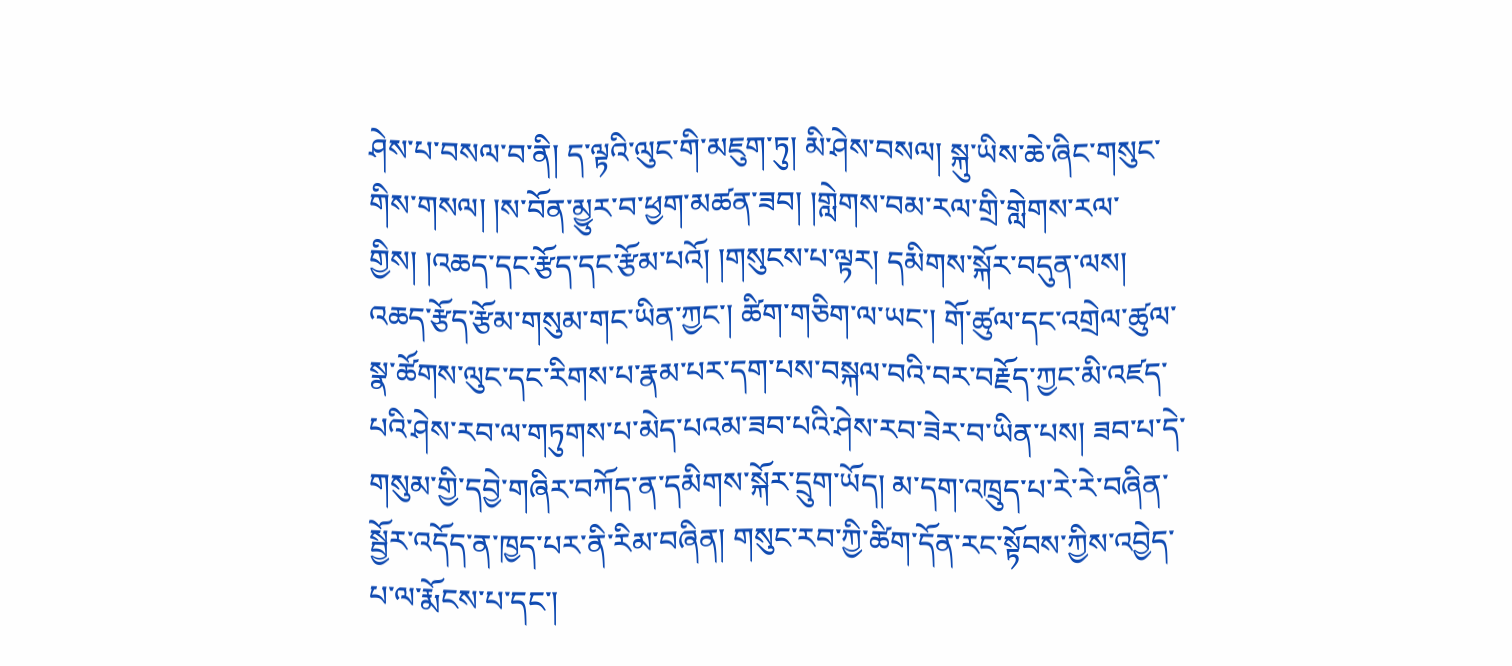ཤེས་པ་བསལ་བ་ནི། ད་ལྟའི་ལུང་གི་མཇུག་ཏུ། མི་ཤེས་བསལ། སྐུ་ཡིས་ཆེ་ཞིང་གསུང་གིས་གསལ། །ས་བོན་མྱུར་བ་ཕྱག་མཚན་ཟབ། །གླེགས་བམ་རལ་གྲི་གླེགས་རལ་གྱིས། །འཆད་དང་རྩོད་དང་རྩོམ་པའོ། །གསུངས་པ་ལྟར། དམིགས་སྐོར་བདུན་ལས། འཆད་རྩོད་རྩོམ་གསུམ་གང་ཡིན་ཀྱང་། ཚིག་གཅིག་ལ་ཡང་། གོ་ཚུལ་དང་འགྲེལ་ཚུལ་སྣ་ཚོགས་ལུང་དང་རིགས་པ་རྣམ་པར་དག་པས་བསྐལ་བའི་བར་བརྗོད་ཀྱང་མི་འཛད་པའི་ཤེས་རབ་ལ་གཏུགས་པ་མེད་པའམ་ཟབ་པའི་ཤེས་རབ་ཟེར་བ་ཡིན་པས། ཟབ་པ་དེ་གསུམ་གྱི་དབྱེ་གཞིར་བཀོད་ན་དམིགས་སྐོར་དྲུག་ཡོད། མ་དག་འཁྲུད་པ་རེ་རེ་བཞིན་སྦྱོར་འདོད་ན་ཁྱད་པར་ནི་རིམ་བཞིན། གསུང་རབ་ཀྱི་ཚིག་དོན་རང་སྟོབས་ཀྱིས་འབྱེད་པ་ལ་རྨོངས་པ་དང་།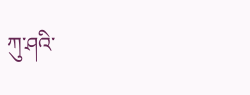ཀུ་ཤའི་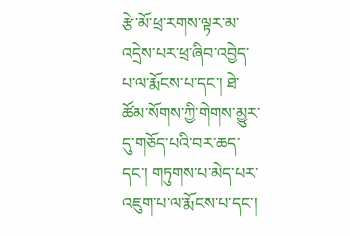རྩེ་མོ་ཕྲ་རགས་ལྟར་མ་འདྲེས་པར་ཕྲ་ཞིབ་འབྱེད་པ་ལ་རྨོངས་པ་དང་། ཐེ་ཚོམ་སོགས་ཀྱི་གེགས་མྱུར་དུ་གཅོད་པའི་བར་ཆད་དང་། གཏུགས་པ་མེད་པར་འཇུག་པ་ལ་རྨོངས་པ་དང་།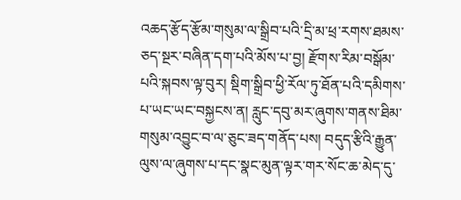འཆད་རྩོད་རྩོམ་གསུམ་ལ་སྒྲིབ་པའི་དྲི་མ་ཕྲ་རགས་ཐམས་ཅད་སྔར་བཞིན་དག་པའི་མོས་པ་བྱ། རྫོགས་རིམ་བསྒོམ་པའི་སྐབས་ལྟ་བུར། སྡིག་སྒྲིབ་ཕྱི་རོལ་ཏུ་ཐོན་པའི་དམིགས་པ་ཡང་ཡང་བསྐྱངས་ན། རླུང་དབུ་མར་ཞུགས་གནས་ཐིམ་གསུམ་འབྱུང་བ་ལ་ཅུང་ཟད་གནོད་པས། བདུད་རྩིའི་རྒྱུན་ལུས་ལ་ཞུགས་པ་དང་སྣང་མུན་ལྟར་གར་སོང་ཆ་མེད་དུ་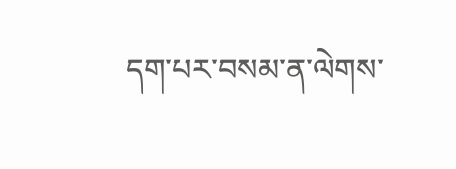དག་པར་བསམ་ན་ལེགས་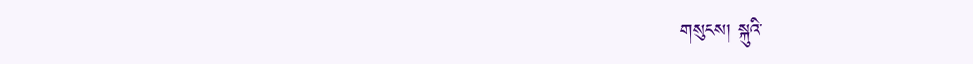གསུངས། སྐུའི་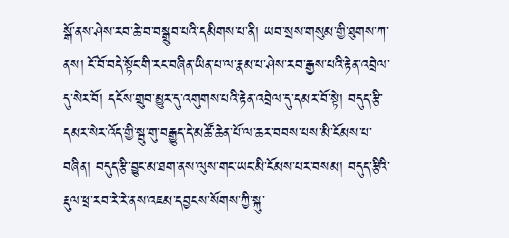སྒོ་ནས་ཤེས་རབ་ཆེ་བ་བསྒྲུབ་པའི་དམིགས་པ་ནི། ཡབ་སྲས་གསུམ་གྱི་ཐུགས་ཀ་ནས། ངོ་བོ་བདེ་སྟོང་གི་རང་བཞིན་ཡིན་པ་ལ་རྣམ་པ་ཤེས་རབ་རྒྱས་པའི་རྟེན་འབྲེལ་དུ་སེར་བོ། དངོས་གྲུབ་མྱུར་དུ་འགུགས་པའི་རྟེན་འབྲེལ་དུ་དམར་བོ་སྟེ། བདུད་རྩི་དམར་སེར་འོད་གྱི་སྦུ་གུ་བརྒྱུད་དེ་མཚོ་ཆེན་པོ་ལ་ཆར་བབས་པས་མི་ངོམས་པ་བཞིན། བདུད་རྩི་བྱུང་མ་ཐག་ནས་ལུས་གང་ཡང་མི་ངོམས་པར་བསམ། བདུད་རྩིའི་རྡུལ་ཕྲ་རབ་རེ་རེ་ནས་འཇམ་དབྱངས་སོགས་ཀྱི་སྐུ་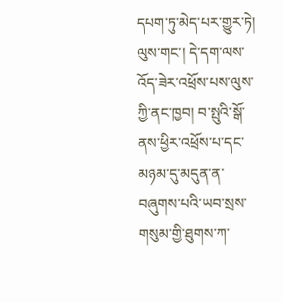དཔག་ཏུ་མེད་པར་གྱུར་ཏེ། ལུས་གང་། དེ་དག་ལས་འོད་ཟེར་འཕྲོས་པས་ལུས་ཀྱི་ནང་ཁྱབ། བ་སྤུའི་སྒོ་ནས་ཕྱིར་འཕྲོས་པ་དང་མཉམ་དུ་མདུན་ན་བཞུགས་པའི་ཡབ་སྲས་གསུམ་གྱི་ཐུགས་ཀ་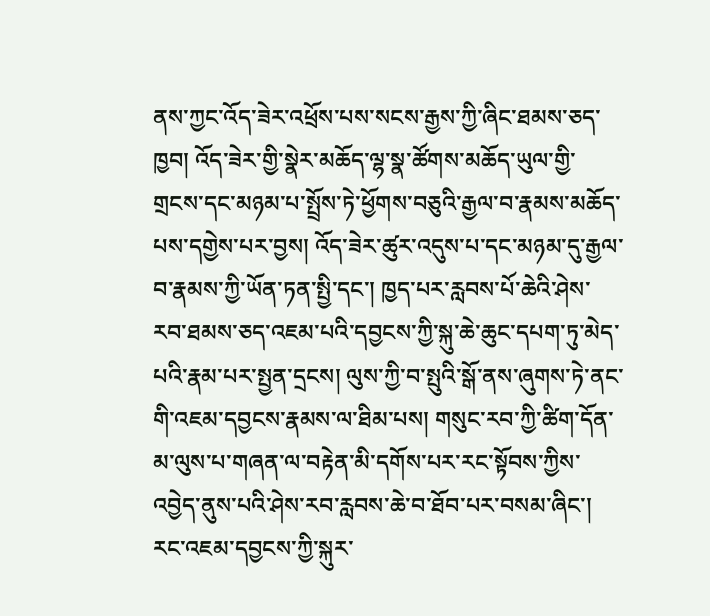ནས་ཀྱང་འོད་ཟེར་འཕྲོས་པས་སངས་རྒྱས་ཀྱི་ཞིང་ཐམས་ཅད་ཁྱབ། འོད་ཟེར་གྱི་སྣེར་མཆོད་ལྷ་སྣ་ཚོགས་མཆོད་ཡུལ་གྱི་གྲངས་དང་མཉམ་པ་སྤྲོས་ཏེ་ཕྱོགས་བཅུའི་རྒྱལ་བ་རྣམས་མཆོད་པས་དགྱེས་པར་བྱས། འོད་ཟེར་ཚུར་འདུས་པ་དང་མཉམ་དུ་རྒྱལ་བ་རྣམས་ཀྱི་ཡོན་ཏན་སྤྱི་དང་། ཁྱད་པར་རླབས་པོ་ཆེའི་ཤེས་རབ་ཐམས་ཅད་འཇམ་པའི་དབྱངས་ཀྱི་སྐུ་ཆེ་ཆུང་དཔག་ཏུ་མེད་པའི་རྣམ་པར་སྤྱན་དྲངས། ལུས་ཀྱི་བ་སྤུའི་སྒོ་ནས་ཞུགས་ཏེ་ནང་གི་འཇམ་དབྱངས་རྣམས་ལ་ཐིམ་པས། གསུང་རབ་ཀྱི་ཚིག་དོན་མ་ལུས་པ་གཞན་ལ་བརྟེན་མི་དགོས་པར་རང་སྟོབས་ཀྱིས་འབྱེད་ནུས་པའི་ཤེས་རབ་རླབས་ཆེ་བ་ཐོབ་པར་བསམ་ཞིང་། རང་འཇམ་དབྱངས་ཀྱི་སྐུར་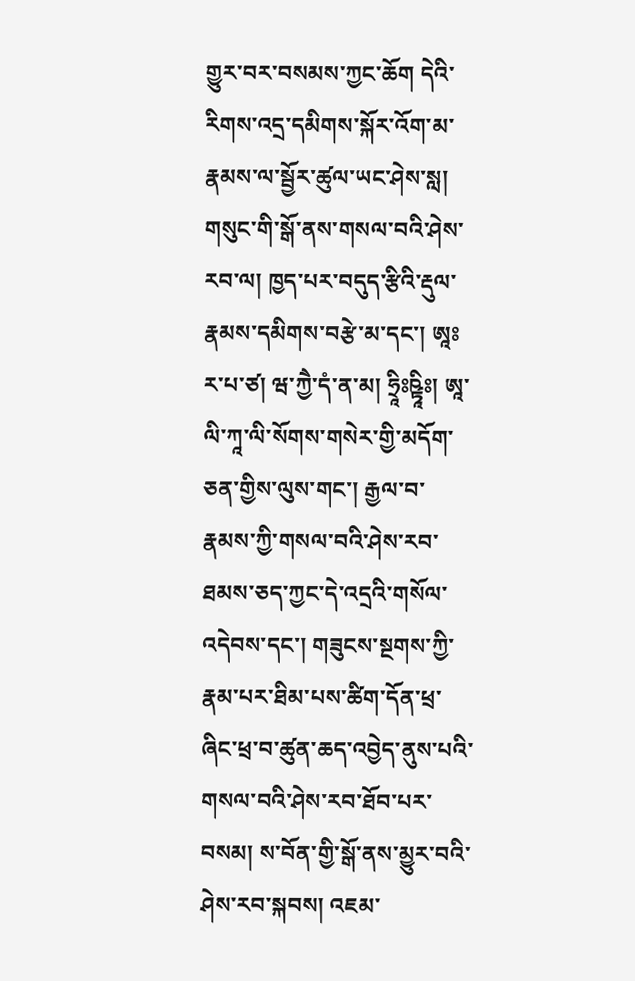གྱུར་བར་བསམས་ཀྱང་ཆོག དེའི་རིགས་འདྲ་དམིགས་སྐོར་འོག་མ་རྣམས་ལ་སྦྱོར་ཚུལ་ཡང་ཤེས་སླ། གསུང་གི་སྒོ་ནས་གསལ་བའི་ཤེས་རབ་ལ། ཁྱད་པར་བདུད་རྩིའི་རྡུལ་རྣམས་དམིགས་བརྩེ་མ་དང་། ཨཱཿར་པ་ཙ། ཝ་ཀྱཻ་དཾ་ན་མ། ཧྲཱིཿཥྟཱིཿ། ཨཱ་ལི་ཀཱ་ལི་སོགས་གསེར་གྱི་མདོག་ཅན་གྱིས་ལུས་གང་། རྒྱལ་བ་རྣམས་ཀྱི་གསལ་བའི་ཤེས་རབ་ཐམས་ཅད་ཀྱང་དེ་འདྲའི་གསོལ་འདེབས་དང་། གཟུངས་སྔགས་ཀྱི་རྣམ་པར་ཐིམ་པས་ཚིག་དོན་ཕྲ་ཞིང་ཕྲ་བ་ཚུན་ཆད་འབྱེད་ནུས་པའི་གསལ་བའི་ཤེས་རབ་ཐོབ་པར་བསམ། ས་བོན་གྱི་སྒོ་ནས་མྱུར་བའི་ཤེས་རབ་སྐབས། འཇམ་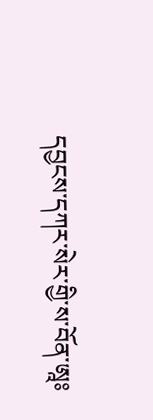དབྱངས་དཀར་སེར་གྱི་ས་བོན་ཨཱཿ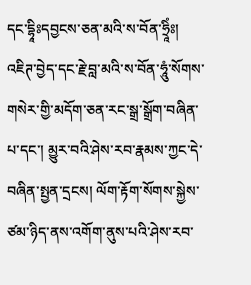དང་དྷཱིཿདབྱངས་ཅན་མའི་ས་བོན་ཧྲཱིཾཿ། འཇིཊ་བྱེད་དང་རྗེ་བླ་མའི་ས་བོན་ཧཱུཾ་སོགས་གསེར་གྱི་མདོག་ཅན་རང་སྒྲ་སྒྲོག་བཞིན་པ་དང་། མྱུར་བའི་ཤེས་རབ་རྣམས་ཀྱང་དེ་བཞིན་སྤྱན་དྲངས། ལོག་རྟོག་སོགས་སྐྱེས་ཙམ་ཉིད་ནས་འགོག་ནུས་པའི་ཤེས་རབ་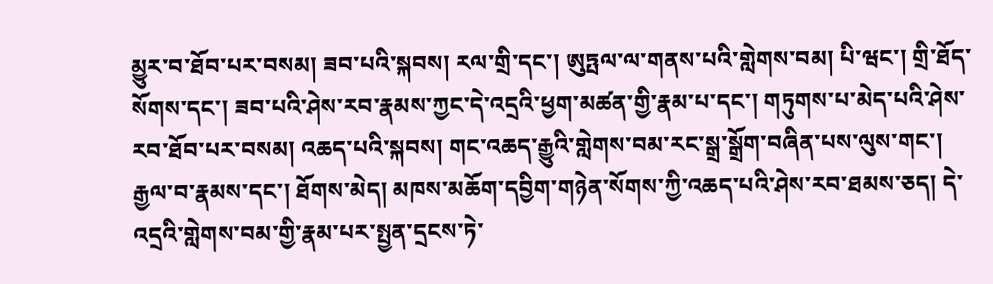མྱུར་བ་ཐོབ་པར་བསམ། ཟབ་པའི་སྐབས། རལ་གྲི་དང་། ཨུཏྤལ་ལ་གནས་པའི་གླེགས་བམ། པི་ཝང་། གྲི་ཐོད་སོགས་དང་། ཟབ་པའི་ཤེས་རབ་རྣམས་ཀྱང་དེ་འདྲའི་ཕྱག་མཚན་གྱི་རྣམ་པ་དང་། གཏུགས་པ་མེད་པའི་ཤེས་རབ་ཐོབ་པར་བསམ། འཆད་པའི་སྐབས། གང་འཆད་རྒྱུའི་གླེགས་བམ་རང་སྒྲ་སྒྲོག་བཞིན་པས་ལུས་གང་། རྒྱལ་བ་རྣམས་དང་། ཐོགས་མེད། མཁས་མཆོག་དབྱིག་གཉེན་སོགས་ཀྱི་འཆད་པའི་ཤེས་རབ་ཐམས་ཅད། དེ་འདྲའི་གླེགས་བམ་གྱི་རྣམ་པར་སྤྱན་དྲངས་ཏེ་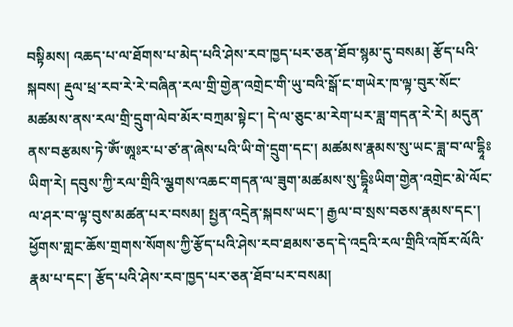བསྟིམས། འཆད་པ་ལ་ཐོགས་པ་མེད་པའི་ཤེས་རབ་ཁྱད་པར་ཅན་ཐོབ་སྙམ་དུ་བསམ། རྩོད་པའི་སྐབས། རྡུལ་ཕྲ་རབ་རེ་རེ་བཞིན་རལ་གྲི་གྱེན་འགྲེང་གི་ཡུ་བའི་སྒོ་ང་གཡེར་ཁ་ལྟ་བུར་སོང་མཚམས་ནས་རལ་གྲི་དྲུག་ལེབ་མོར་བཀྲམ་སྟེང་། དེ་ལ་ཅུང་མ་རེག་པར་ཟླ་གདན་རེ་རེ། མདུན་ནས་བརྩམས་ཏེ་ཨོཾ་ཨཱཿར་པ་ཙ་ན་ཞེས་པའི་ཡི་གེ་དྲུག་དང་། མཚམས་རྣམས་སུ་ཡང་ཟླ་བ་ལ་དྷཱིཿཡིག་རེ། དབུས་ཀྱི་རལ་གྲིའི་ལྕགས་འཆང་གདན་ལ་ཟུག་མཚམས་སུ་དྷཱིཿཡིག་གྱེན་འགྲེང་མེ་ལོང་ལ་ཤར་བ་ལྟ་བུས་མཚན་པར་བསམ། སྤྱན་འདྲེན་སྐབས་ཡང་། རྒྱལ་བ་སྲས་བཅས་རྣམས་དང་། ཕྱོགས་གླང་ཆོས་གྲགས་སོགས་ཀྱི་རྩོད་པའི་ཤེས་རབ་ཐམས་ཅད་དེ་འདྲའི་རལ་གྲིའི་འཁོར་ལོའི་རྣམ་པ་དང་། རྩོད་པའི་ཤེས་རབ་ཁྱད་པར་ཅན་ཐོབ་པར་བསམ།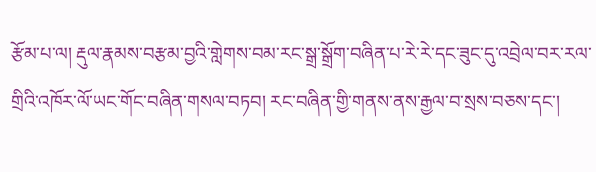རྩོམ་པ་ལ། རྡུལ་རྣམས་བརྩམ་བྱའི་གླེགས་བམ་རང་སྒྲ་སྒྲོག་བཞིན་པ་རེ་རེ་དང་ཟུང་དུ་འབྲེལ་བར་རལ་གྲིའི་འཁོར་ལོ་ཡང་གོང་བཞིན་གསལ་བཏབ། རང་བཞིན་གྱི་གནས་ནས་རྒྱལ་བ་སྲས་བཅས་དང་།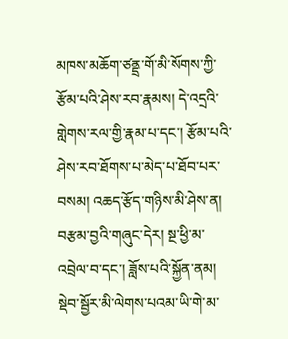མཁས་མཆོག་ཙནྡྲ་གོ་མི་སོགས་ཀྱི་རྩོམ་པའི་ཤེས་རབ་རྣམས། དེ་འདྲའི་གླེགས་རལ་གྱི་རྣམ་པ་དང་། རྩོམ་པའི་ཤེས་རབ་ཐོགས་པ་མེད་པ་ཐོབ་པར་བསམ། འཆད་རྩོད་གཉིས་མི་ཤེས་ན། བརྩམ་བྱའི་གཞུང་དེར། སྔ་ཕྱི་མ་འབྲེལ་བ་དང་། ཟློས་པའི་སྐྱོན་ནམ། སྡེབ་སྦྱོར་མི་ལེགས་པའམ་ཡི་གེ་མ་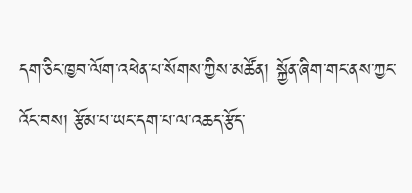དག་ཅིང་ཁྱབ་ལོག་འཕེན་པ་སོགས་ཀྱིས་མཚོན། སྐྱོན་ཞིག་གང་ནས་ཀྱང་འོང་བས། རྩོམ་པ་ཡང་དག་པ་ལ་འཆད་རྩོད་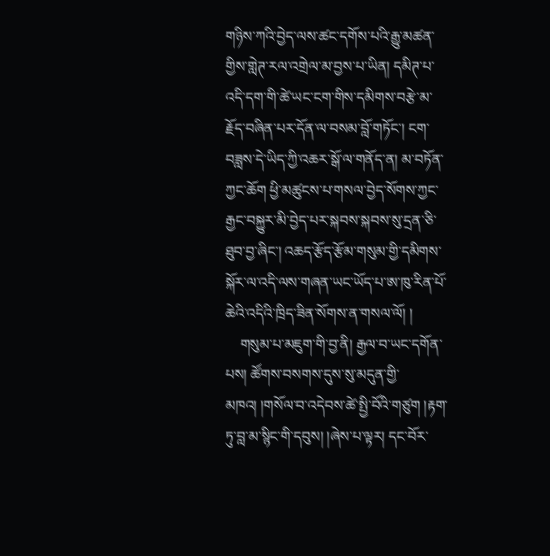གཉིས་ཀའི་བྱེད་ལས་ཚང་དགོས་པའི་རྒྱུ་མཚན་གྱིས་གླེཊ་རལ་འགྲེལ་མ་བྱས་པ་ཡིན། དམིཊ་པ་འདི་དག་གི་ཚེ་ཡང་ངག་གིས་དམིགས་བརྩེ་མ་རྗོད་བཞིན་པར་དོན་ལ་བསམ་བློ་གཏོང་། ངག་བཟླས་དེ་ཡིད་ཀྱི་འཆར་སྒོ་ལ་གནོད་ན། མ་བཏོན་ཀྱང་ཆོག ཕྱི་མཚུངས་པ་གསལ་བྱེད་སོགས་ཀྱང་རྒྱང་བསྐྱུར་མི་བྱེད་པར་སྐབས་སྐབས་སུ་དྲན་ཅི་ཐུབ་བྱ་ཞིང་། འཆད་རྩོད་རྩོམ་གསུམ་གྱི་དམིགས་སྐོར་ལ་འདི་ལས་གཞན་ཡང་ཡོད་པ་ཨ་ཁུ་རིན་པོ་ཆེའི་འདིའི་ཁྲིད་ཟིན་སོགས་ན་གསལ་ལོ། །
    གསུམ་པ་མཇུག་གི་བྱ་ནི། རྒྱལ་བ་ཡང་དགོན་པས། ཚོགས་བསགས་དུས་སུ་མདུན་གྱི་མཁའ། །གསོལ་བ་འདེབས་ཚེ་སྤྱི་བོའི་གཙུག །རྟག་ཏུ་བླ་མ་སྙིང་གི་དབུས། །ཞེས་པ་ལྟར། དང་བོར་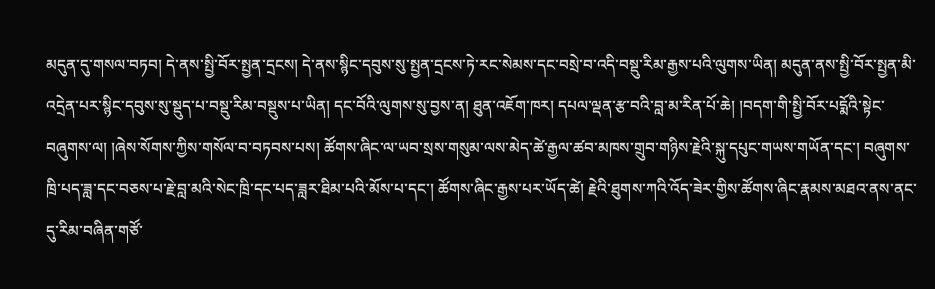མདུན་དུ་གསལ་བཏབ། དེ་ནས་སྤྱི་བོར་སྤྱན་དྲངས། དེ་ནས་སྙིང་དབུས་སུ་སྤྱན་དྲངས་ཏེ་རང་སེམས་དང་བསྲེ་བ་འདི་བསྡུ་རིམ་རྒྱས་པའི་ལུགས་ཡིན། མདུན་ནས་སྤྱི་བོར་སྤྱན་མི་འདྲེན་པར་སྙིང་དབུས་སུ་སྡུད་པ་བསྡུ་རིམ་བསྡུས་པ་ཡིན། དང་བོའི་ལུགས་སུ་བྱས་ན། ཐུན་འཇོག་ཁར། དཔལ་ལྡན་རྩ་བའི་བླ་མ་རིན་པོ་ཆེ། །བདག་གི་སྤྱི་བོར་པདྨོའི་སྟེང་བཞུགས་ལ། །ཞེས་སོགས་ཀྱིས་གསོལ་བ་བཏབས་པས། ཚོགས་ཞིང་ལ་ཡབ་སྲས་གསུམ་ལས་མེད་ཚེ་རྒྱལ་ཚབ་མཁས་གྲུབ་གཉིས་རྗེའི་སྐུ་དཔུང་གཡས་གཡོན་དང་། བཞུགས་ཁྲི་པད་ཟླ་དང་བཅས་པ་རྗེ་བླ་མའི་སེང་ཁྲི་དང་པད་ཟླར་ཐིམ་པའི་མོས་པ་དང་། ཚོགས་ཞིང་རྒྱས་པར་ཡོད་ཚེ། རྗེའི་ཐུགས་ཀའི་འོད་ཟེར་གྱིས་ཚོགས་ཞིང་རྣམས་མཐའ་ནས་ནང་དུ་རིམ་བཞིན་གཙོ་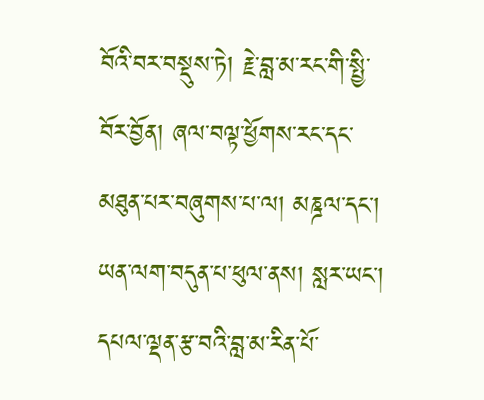བོའི་བར་བསྡུས་ཏེ། རྗེ་བླ་མ་རང་གི་སྤྱི་བོར་བྱོན། ཞལ་བལྟ་ཕྱོགས་རང་དང་མཐུན་པར་བཞུགས་པ་ལ། མཎྜལ་དང་། ཡན་ལག་བདུན་པ་ཕུལ་ནས། སླར་ཡང་། དཔལ་ལྡན་རྩ་བའི་བླ་མ་རིན་པོ་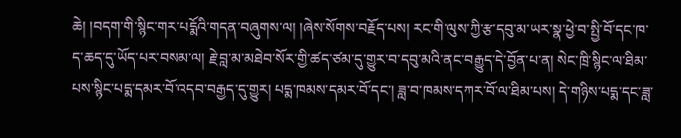ཆེ། །བདག་གི་སྙིང་གར་པདྨོའི་གདན་བཞུགས་ལ། །ཞེས་སོགས་བརྗོད་པས། རང་གི་ལུས་ཀྱི་རྩ་དབུ་མ་ཡར་སྣ་ཕྱེ་བ་སྤྱི་བོ་དང་ཁ་ད་ཆད་དུ་ཡོད་པར་བསམ་ལ། རྗེ་བླ་མ་མཐེབ་སོར་གྱི་ཚད་ཙམ་དུ་གྱུར་བ་དབུ་མའི་ནང་བརྒྱུད་དེ་བྱོན་པ་ན། སེང་ཁྲི་སྙིང་ལ་ཐིམ་པས་སྙིང་པདྨ་དམར་བོ་འདབ་བརྒྱད་དུ་གྱུར། པདྨ་ཁམས་དམར་བོ་དང་། ཟླ་བ་ཁམས་དཀར་བོ་ལ་ཐིམ་པས། དེ་གཉིས་པདྨ་དང་ཟླ་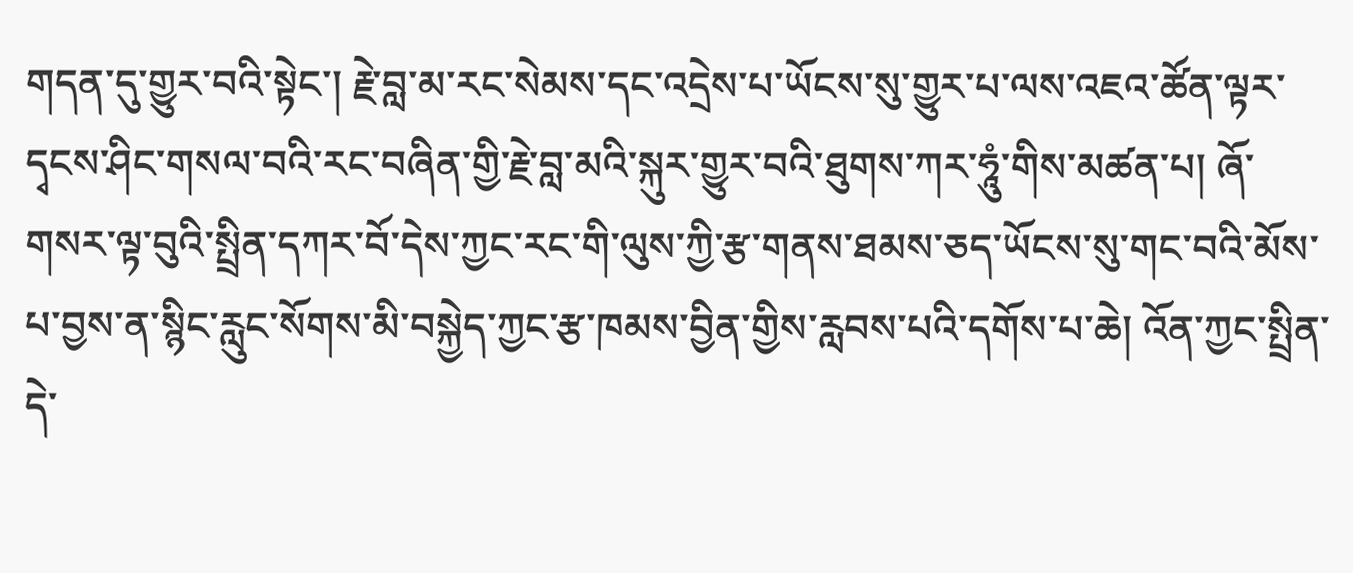གདན་དུ་གྱུར་བའི་སྟེང་། རྗེ་བླ་མ་རང་སེམས་དང་འདྲེས་པ་ཡོངས་སུ་གྱུར་པ་ལས་འཇའ་ཚོན་ལྟར་དྭངས་ཤིང་གསལ་བའི་རང་བཞིན་གྱི་རྗེ་བླ་མའི་སྐུར་གྱུར་བའི་ཐུགས་ཀར་ཧཱུཾ་གིས་མཚན་པ། ཞོ་གསར་ལྟ་བུའི་སྤྲིན་དཀར་བོ་དེས་ཀྱང་རང་གི་ལུས་ཀྱི་རྩ་གནས་ཐམས་ཅད་ཡོངས་སུ་གང་བའི་མོས་པ་བྱས་ན་སྙིང་རླུང་སོགས་མི་བསྐྱེད་ཀྱང་རྩ་ཁམས་བྱིན་གྱིས་རླབས་པའི་དགོས་པ་ཆེ། འོན་ཀྱང་སྤྲིན་དེ་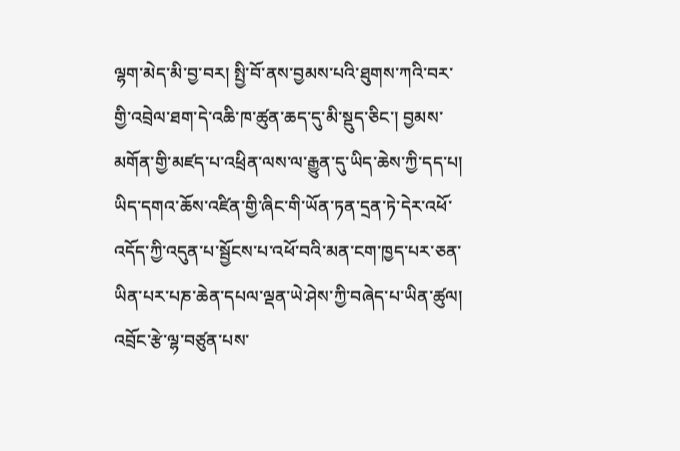ལྷག་མེད་མི་བྱ་བར། སྤྱི་བོ་ནས་བྱམས་པའི་ཐུགས་ཀའི་བར་གྱི་འབྲེལ་ཐག་དེ་འཆི་ཁ་ཚུན་ཆད་དུ་མི་སྡུད་ཅིང་། བྱམས་མགོན་གྱི་མཛད་པ་འཕྲིན་ལས་ལ་རྒྱུན་དུ་ཡིད་ཆེས་ཀྱི་དད་པ། ཡིད་དགའ་ཆོས་འཛིན་གྱི་ཞིང་གི་ཡོན་ཏན་དྲན་ཏེ་དེར་འཕོ་འདོད་ཀྱི་འདུན་པ་སྦྱོངས་པ་འཕོ་བའི་མན་ངག་ཁྱད་པར་ཅན་ཡིན་པར་པཎ་ཆེན་དཔལ་ལྡན་ཡེ་ཤེས་ཀྱི་བཞེད་པ་ཡིན་ཚུལ། འབྲོང་རྩེ་ལྷ་བཙུན་པས་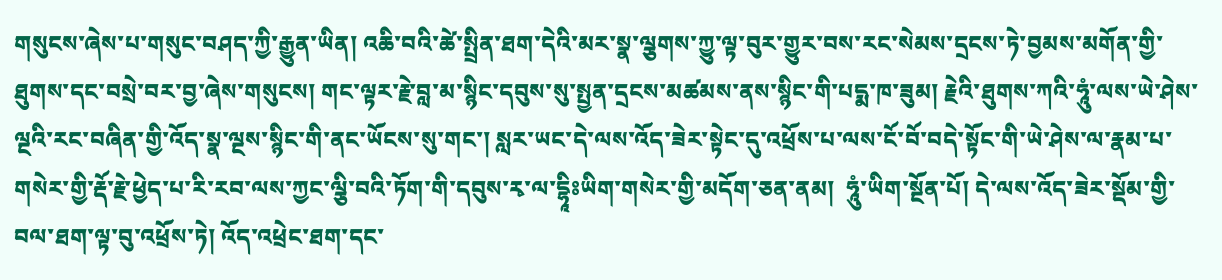གསུངས་ཞེས་པ་གསུང་བཤད་ཀྱི་རྒྱུན་ཡིན། འཆི་བའི་ཚེ་སྤྲིན་ཐག་དེའི་མར་སྣ་ལྕགས་ཀྱུ་ལྟ་བུར་གྱུར་བས་རང་སེམས་དྲངས་ཏེ་བྱམས་མགོན་གྱི་ཐུགས་དང་བསྲེ་བར་བྱ་ཞེས་གསུངས། གང་ལྟར་རྗེ་བླ་མ་སྙིང་དབུས་སུ་སྤྱན་དྲངས་མཚམས་ནས་སྙིང་གི་པདྨ་ཁ་ཟུམ། རྗེའི་ཐུགས་ཀའི་ཧཱུཾ་ལས་ཡེ་ཤེས་ལྔའི་རང་བཞིན་གྱི་འོད་སྣ་ལྔས་སྙིང་གི་ནང་ཡོངས་སུ་གང་། སླར་ཡང་དེ་ལས་འོད་ཟེར་སྟེང་དུ་འཕྲོས་པ་ལས་ངོ་བོ་བདེ་སྟོང་གི་ཡེ་ཤེས་ལ་རྣམ་པ་གསེར་གྱི་རྡོ་རྗེ་ཕྱེད་པ་རི་རབ་ལས་ཀྱང་ལྕི་བའི་ཏོག་གི་དབུས་རྭ་ལ་དྷཱིཿཡིག་གསེར་གྱི་མདོག་ཅན་ནམ།  ཧཱུཾ་ཡིག་སྔོན་པོ། དེ་ལས་འོད་ཟེར་སྡོམ་གྱི་བལ་ཐག་ལྟ་བུ་འཕྲོས་ཏེ། འོད་འཕྲེང་ཐག་དང་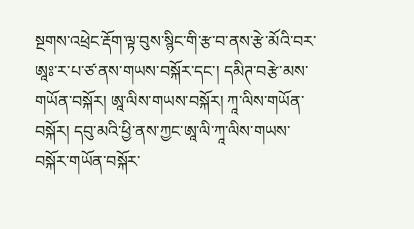སྔགས་འཕྲེང་རྡོག་ལྟ་བུས་སྙིང་གི་རྩ་བ་ནས་རྩེ་མོའི་བར་ཨཱཿ་ར་པ་ཙ་ནས་གཡས་བསྐོར་དང་། དམིཊ་བརྩེ་མས་གཡོན་བསྐོར། ཨཱ་ལིས་གཡས་བསྐོར། ཀཱ་ལིས་གཡོན་བསྐོར། དབུ་མའི་ཕྱི་ནས་ཀྱང་ཨཱ་ལི་ཀཱ་ལིས་གཡས་བསྐོར་གཡོན་བསྐོར་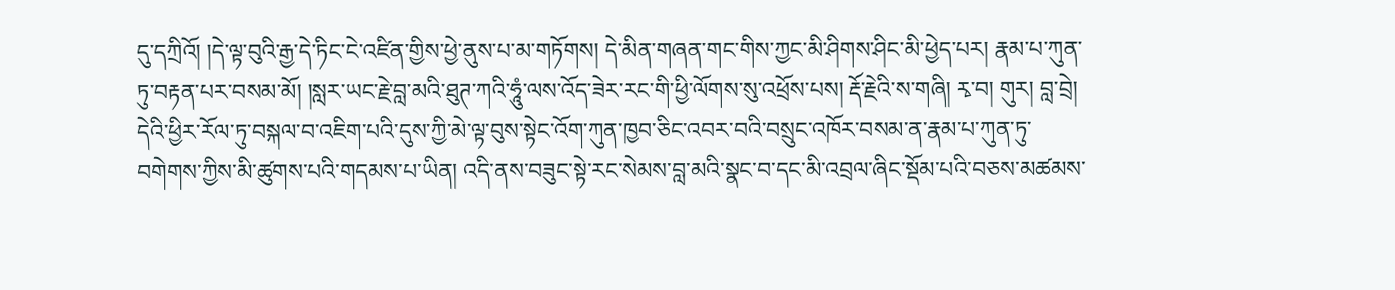དུ་དཀྲིའོ། །དེ་ལྟ་བུའི་རྒྱ་དེ་ཏིང་ངེ་འཛིན་གྱིས་ཕྱེ་ནུས་པ་མ་གཏོགས། དེ་མིན་གཞན་གང་གིས་ཀྱང་མི་ཤིགས་ཤིང་མི་ཕྱེད་པར། རྣམ་པ་ཀུན་ཏུ་བརྟན་པར་བསམ་མོ། །སླར་ཡང་རྗེ་བླ་མའི་ཐུཊ་ཀའི་ཧཱུཾ་ལས་འོད་ཟེར་རང་གི་ཕྱི་ལོགས་སུ་འཕྲོས་པས། རྡོ་རྗེའི་ས་གཞི། རྭ་བ། གུར། བླ་བྲེ། དེའི་ཕྱིར་རོལ་ཏུ་བསྐལ་བ་འཇིག་པའི་དུས་ཀྱི་མེ་ལྟ་བུས་སྟེང་འོག་ཀུན་ཁྱབ་ཅིང་འབར་བའི་བསྲུང་འཁོར་བསམ་ན་རྣམ་པ་ཀུན་ཏུ་བགེགས་ཀྱིས་མི་ཚུགས་པའི་གདམས་པ་ཡིན། འདི་ནས་བཟུང་སྟེ་རང་སེམས་བླ་མའི་སྣང་བ་དང་མི་འབྲལ་ཞིང་སྡོམ་པའི་བཅས་མཚམས་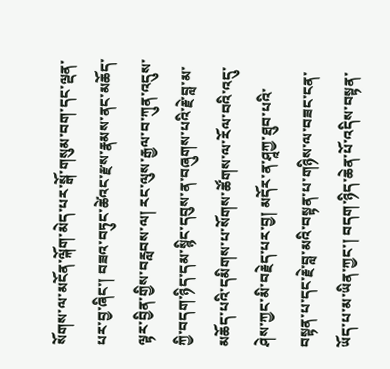སོགས་ལ་མངོན་ལྐོག་མེད་པར་སྒོ་གསུམ་བག་དང་ལྡན་པར་བྱ་ཞིང་། བཟའ་བཏུང་ཚེའང་རྫས་རྣམས་ནང་མཆོད་ལྟར་བྱིན་གྱིས་བརླབས་ལ། རང་ལུས་རྒྱལ་བ་ཀུན་འདུས་ཀྱི་བདག་ཉིད་དམ་སྙིང་དབུས་ན་བཞུགས་པའི་རྗེ་བླ་མ་མཆོད་པའི་དམིགས་པ་སོགས་ཚོགས་ལ་རོལ་བའི་འདུ་ཤེས་ཀྱང་མི་བརྗེད་པར་བྱ། མདོར་ན་ཤཱཀྱ་ཐུབ་པའི་བསྟན་པ་དང་རྗེ་བླ་མའི་བསྟན་པ་གཉིས་ལ་བཟང་ངན་ཡོད་པ་མ་ཡིན་ཀྱང་། བདག་ཉིད་ཆེན་པོ་འདིས་བསྟན་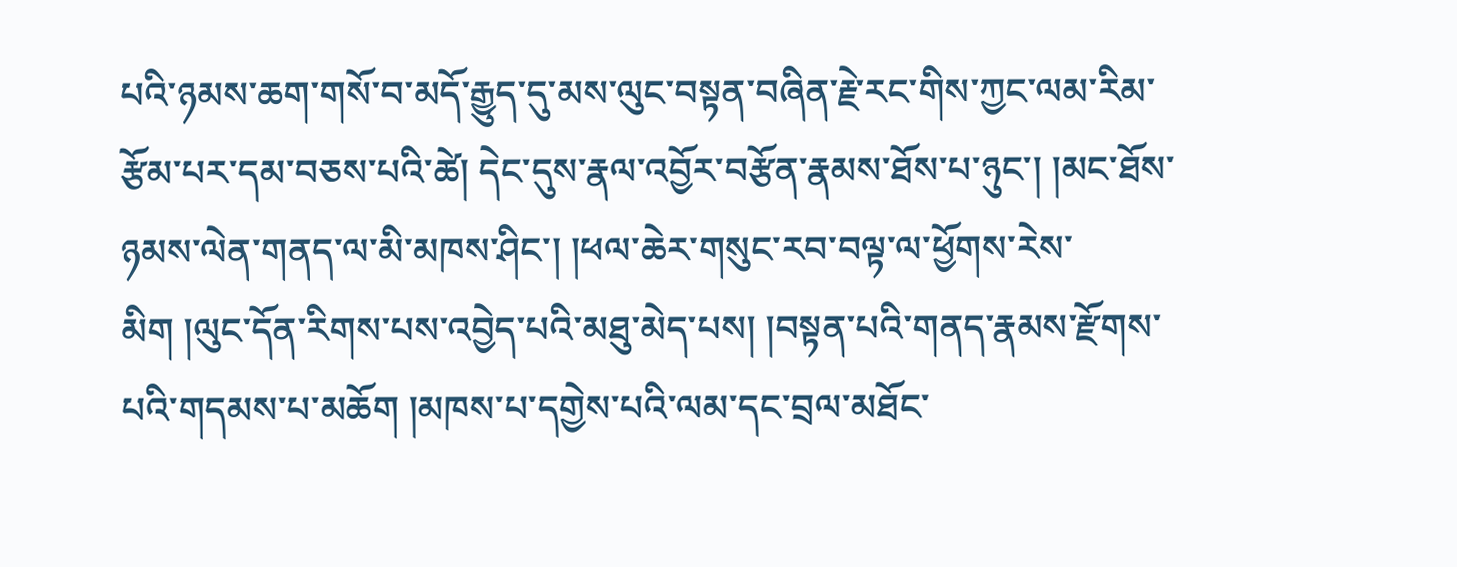པའི་ཉམས་ཆག་གསོ་བ་མདོ་རྒྱུད་དུ་མས་ལུང་བསྟན་བཞིན་རྗེ་རང་གིས་ཀྱང་ལམ་རིམ་རྩོམ་པར་དམ་བཅས་པའི་ཚེ། དེང་དུས་རྣལ་འབྱོར་བརྩོན་རྣམས་ཐོས་པ་ཉུང་། །མང་ཐོས་ཉམས་ལེན་གནད་ལ་མི་མཁས་ཤིང་། །ཕལ་ཆེར་གསུང་རབ་བལྟ་ལ་ཕྱོགས་རེས་མིག །ལུང་དོན་རིགས་པས་འབྱེད་པའི་མཐུ་མེད་པས། །བསྟན་པའི་གནད་རྣམས་རྫོགས་པའི་གདམས་པ་མཆོག །མཁས་པ་དགྱེས་པའི་ལམ་དང་བྲལ་མཐོང་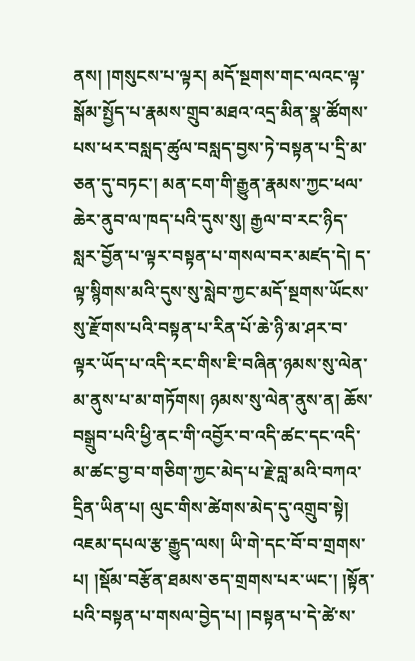ནས། །གསུངས་པ་ལྟར། མདོ་སྔགས་གང་ལའང་ལྟ་སྒོམ་སྤྱོད་པ་རྣམས་གྲུབ་མཐའ་འདྲ་མིན་སྣ་ཚོགས་པས་ཕར་བསླད་ཚུལ་བསླད་བྱས་ཏེ་བསྟན་པ་དྲི་མ་ཅན་དུ་བཏང་། མན་ངག་གི་རྒྱུན་རྣམས་ཀྱང་ཕལ་ཆེར་ནུབ་ལ་ཁད་པའི་དུས་སུ། རྒྱལ་བ་རང་ཉིད་སླར་བྱོན་པ་ལྟར་བསྟན་པ་གསལ་བར་མཛད་དེ། ད་ལྟ་སྙིགས་མའི་དུས་སུ་སླེབ་ཀྱང་མདོ་སྔགས་ཡོངས་སུ་རྫོགས་པའི་བསྟན་པ་རིན་པོ་ཆེ་ཉི་མ་ཤར་བ་ལྟར་ཡོད་པ་འདི་རང་གིས་ཇི་བཞིན་ཉམས་སུ་ལེན་མ་ནུས་པ་མ་གཏོགས། ཉམས་སུ་ལེན་ནུས་ན། ཆོས་བསྒྲུབ་པའི་ཕྱི་ནང་གི་འབྱོར་བ་འདི་ཚང་དང་འདི་མ་ཚང་བྱ་བ་གཅིག་ཀྱང་མེད་པ་རྗེ་བླ་མའི་བཀའ་དྲིན་ཡིན་པ། ལུང་གིས་ཚེགས་མེད་དུ་འགྲུབ་སྟེ། འཇམ་དཔལ་རྩ་རྒྱུད་ལས། ཡི་གེ་དང་བོ་བ་གྲགས་པ། །སྡོམ་བརྩོན་ཐམས་ཅད་གྲགས་པར་ཡང་། །སྟོན་པའི་བསྟན་པ་གསལ་བྱེད་པ། །བསྟན་པ་དེ་ཚེ་ས་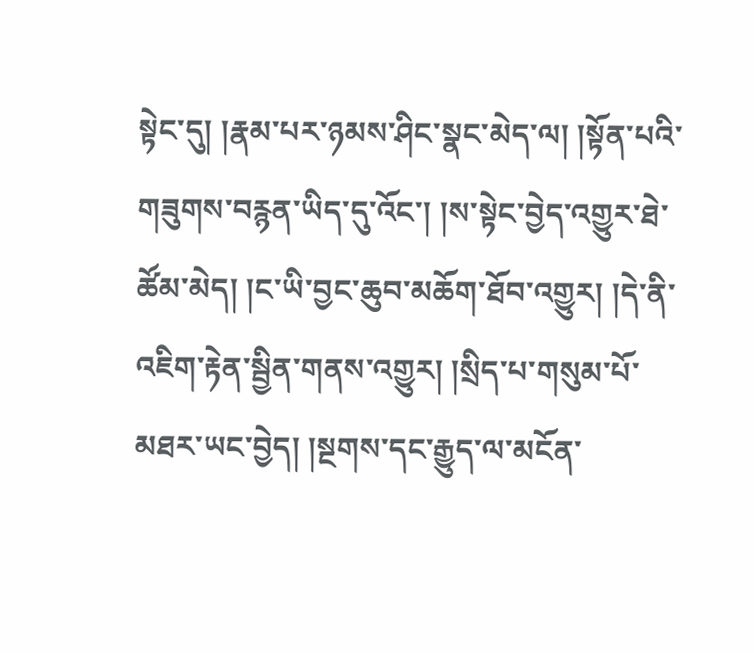སྟེང་དུ། །རྣམ་པར་ཉམས་ཤིང་སྣང་མེད་ལ། །སྟོན་པའི་གཟུགས་བརྙན་ཡིད་དུ་འོང་། །ས་སྟེང་བྱེད་འགྱུར་ཐེ་ཚོམ་མེད། །ང་ཡི་བྱང་ཆུབ་མཆོག་ཐོབ་འགྱུར། །དེ་ནི་འཇིག་རྟེན་སྦྱིན་གནས་འགྱུར། །སྲིད་པ་གསུམ་པོ་མཐར་ཡང་བྱེད། །སྔགས་དང་རྒྱུད་ལ་མངོན་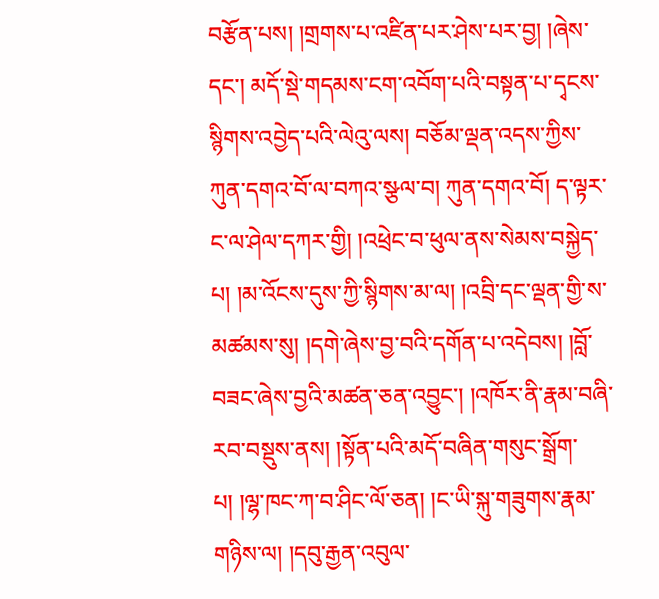བརྩོན་པས། །གྲགས་པ་འཛིན་པར་ཤེས་པར་བྱ། །ཞེས་དང་། མདོ་སྡེ་གདམས་ངག་འབོག་པའི་བསྟན་པ་དྭངས་སྙིགས་འབྱེད་པའི་ལེའུ་ལས། བཅོམ་ལྡན་འདས་ཀྱིས་ཀུན་དགའ་བོ་ལ་བཀའ་སྩལ་བ། ཀུན་དགའ་བོ། ད་ལྟར་ང་ལ་ཤེལ་དཀར་གྱི། །འཕྲེང་བ་ཕུལ་ནས་སེམས་བསྐྱེད་པ། །མ་འོངས་དུས་ཀྱི་སྙིགས་མ་ལ། །འབྲི་དང་ལྡན་གྱི་ས་མཚམས་སུ། །དགེ་ཞེས་བྱ་བའི་དགོན་པ་འདེབས། །བློ་བཟང་ཞེས་བྱའི་མཚན་ཅན་འབྱུང་། །འཁོར་ནི་རྣམ་བཞི་རབ་བསྡུས་ནས། །སྟོན་པའི་མདོ་བཞིན་གསུང་སྒྲོག་པ། །ལྷ་ཁང་ཀ་བ་ཤིང་ལོ་ཅན། །ང་ཡི་སྐུ་གཟུགས་རྣམ་གཉིས་ལ། །དབུ་རྒྱན་འབུལ་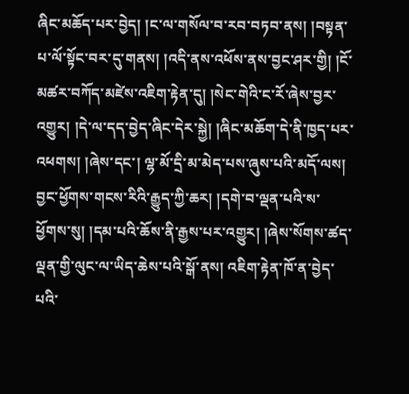ཞིང་མཆོད་པར་བྱེད། །ང་ལ་གསོལ་བ་རབ་བཏབ་ནས། །བསྟན་པ་ལོ་སྟོང་བར་དུ་གནས། །འདི་ནས་འཕོས་ནས་བྱང་ཤར་གྱི། །ངོ་མཚར་བཀོད་མཛེས་འཇིག་རྟེན་དུ། །སེང་གེའི་ང་རོ་ཞེས་བྱར་འགྱུར། །དེ་ལ་དད་བྱེད་ཞིང་དེར་སྐྱེ། །ཞིང་མཆོག་དེ་ནི་ཁྱད་པར་འཕགས། །ཞེས་དང་། ལྷ་མོ་དྲི་མ་མེད་པས་ཞུས་པའི་མདོ་ལས། བྱང་ཕྱོགས་གངས་རིའི་རྒྱུད་ཀྱི་ཆར། །དགེ་བ་ལྡན་པའི་ས་ཕྱོགས་སུ། །དམ་པའི་ཆོས་ནི་རྒྱས་པར་འགྱུར། །ཞེས་སོགས་ཚད་ལྡན་གྱི་ལུང་ལ་ཡིད་ཆེས་པའི་སྒོ་ནས། འཇིག་རྟེན་ཁོ་ན་བྱེད་པའི་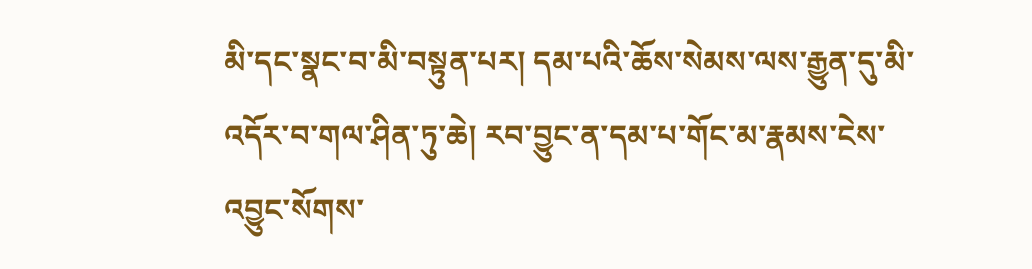མི་དང་སྣང་བ་མི་བསྟུན་པར། དམ་པའི་ཆོས་སེམས་ལས་རྒྱུན་དུ་མི་འདོར་བ་གལ་ཤིན་ཏུ་ཆེ། རབ་བྱུང་ན་དམ་པ་གོང་མ་རྣམས་ངེས་འབྱུང་སོགས་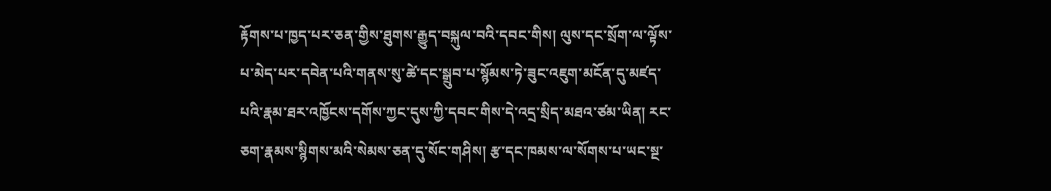རྟོགས་པ་ཁྱད་པར་ཅན་གྱིས་ཐུགས་རྒྱུད་བསྐུལ་བའི་དབང་གིས། ལུས་དང་སྲོག་ལ་ལྟོས་པ་མེད་པར་དབེན་པའི་གནས་སུ་ཚེ་དང་སྒྲུབ་པ་སྙོམས་ཏེ་ཟུང་འཇུག་མངོན་དུ་མཛད་པའི་རྣམ་ཐར་འཁྱོངས་དགོས་ཀྱང་དུས་ཀྱི་དབང་གིས་དེ་འདྲ་སྲིད་མཐའ་ཙམ་ཡིན། རང་ཅག་རྣམས་སྙིགས་མའི་སེམས་ཅན་དུ་སོང་གཤིས། རྩ་དང་ཁམས་ལ་སོགས་པ་ཡང་སྔ་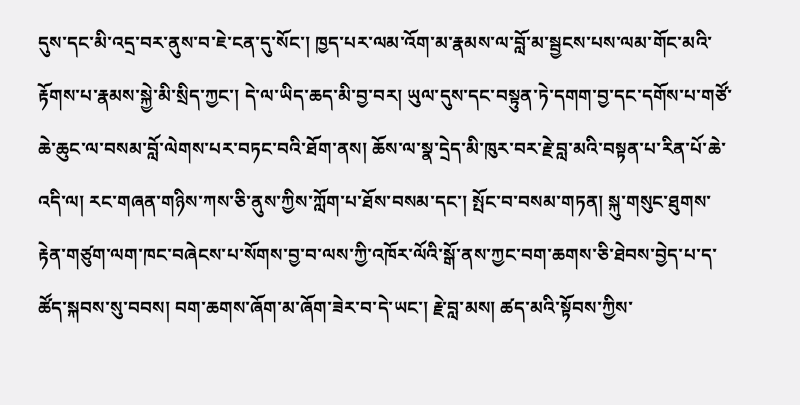དུས་དང་མི་འདྲ་བར་ནུས་བ་ཇེ་ངན་དུ་སོང་། ཁྱད་པར་ལམ་འོག་མ་རྣམས་ལ་བློ་མ་སྦྱངས་པས་ལམ་གོང་མའི་རྟོགས་པ་རྣམས་སྐྱེ་མི་སྲིད་ཀྱང་། དེ་ལ་ཡིད་ཆད་མི་བྱ་བར། ཡུལ་དུས་དང་བསྟུན་ཏེ་དགག་བྱ་དང་དགོས་པ་གཙོ་ཆེ་ཆུང་ལ་བསམ་བློ་ལེགས་པར་བཏང་བའི་ཐོག་ནས། ཆོས་ལ་སྣ་དྲེད་མི་ཁུར་བར་རྗེ་བླ་མའི་བསྟན་པ་རིན་པོ་ཆེ་འདི་ལ། རང་གཞན་གཉིས་ཀས་ཅི་ནུས་ཀྱིས་ཀློག་པ་ཐོས་བསམ་དང་། སྤོང་བ་བསམ་གཏན། སྐུ་གསུང་ཐུགས་རྟེན་གཙུག་ལག་ཁང་བཞེངས་པ་སོགས་བྱ་བ་ལས་ཀྱི་འཁོར་ལོའི་སྒོ་ནས་ཀྱང་བག་ཆགས་ཅི་ཐེབས་བྱེད་པ་ད་ཚོད་སྐབས་སུ་བབས། བག་ཆགས་ཞོག་མ་ཞོག་ཟེར་བ་དེ་ཡང་། རྗེ་བླ་མས། ཚད་མའི་སྟོབས་ཀྱིས་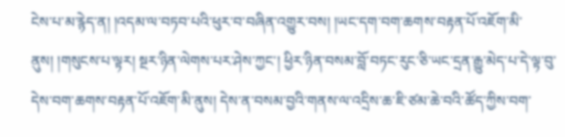ངེས་པ་མ་རྙེད་ན། །འདམ་ལ་བཏབ་པའི་ཕུར་བ་བཞིན་འགྱུར་བས། །ཡང་དག་བག་ཆགས་བརྟན་པོ་འཇོག་མི་ནུས། །གསུངས་པ་ལྟར། སྔར་ཉིན་ལེགས་པར་ཤེས་ཀྱང་། ཕྱིར་ཉིན་བསམ་བློ་བཏང་རུང་ཅི་ཡང་དྲན་རྒྱུ་མེད་པ་དེ་ལྟ་བུ་དེས་བག་ཆགས་བརྟན་པོ་འཇོག་མི་ནུས། དེས་ན་བསམ་བྱའི་གནས་ལ་འདྲིས་ཆ་ཇི་ཙམ་ཆེ་བའི་ཚོད་ཀྱིས་བག་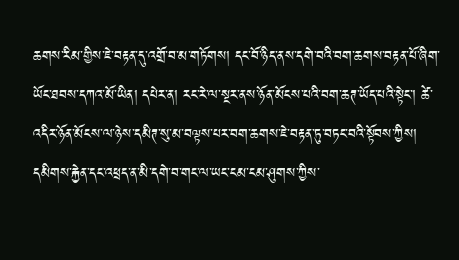ཆགས་རིམ་གྱིས་ཇེ་བརྟན་དུ་འགྲོ་བ་མ་གཏོགས། དང་བོ་ཉིད་ནས་དགེ་བའི་བག་ཆགས་བརྟན་པོ་ཞིག་ཡོང་ཐབས་དཀའ་མོ་ཡིན། དཔེར་ན། རང་རེ་ལ་སྔར་ནས་ཉོན་མོངས་པའི་བག་ཆཊ་ཡོད་པའི་སྟེང་། ཚེ་འདིར་ཉོན་མོངས་ལ་ཉེས་དམིཊ་སུ་མ་བལྟས་པར་བག་ཆགས་ཇེ་བརྟན་ཏུ་བཏང་བའི་སྟོབས་ཀྱིས། དམིགས་རྐྱེན་དང་འཕྲད་ན་མི་དགེ་བ་གང་ལ་ཡང་ངམ་ངམ་ཤུགས་ཀྱིས་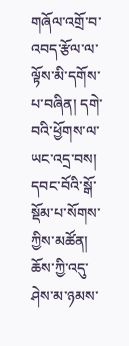གཞོལ་འགྲོ་བ་འབད་རྩོལ་ལ་ལྟོས་མི་དགོས་པ་བཞིན། དགེ་བའི་ཕྱོགས་ལ་ཡང་འདྲ་བས། དབང་བོའི་སྒོ་སྡོམ་པ་སོགས་ཀྱིས་མཚོན། ཆོས་ཀྱི་འདུ་ཤེས་མ་ཉམས་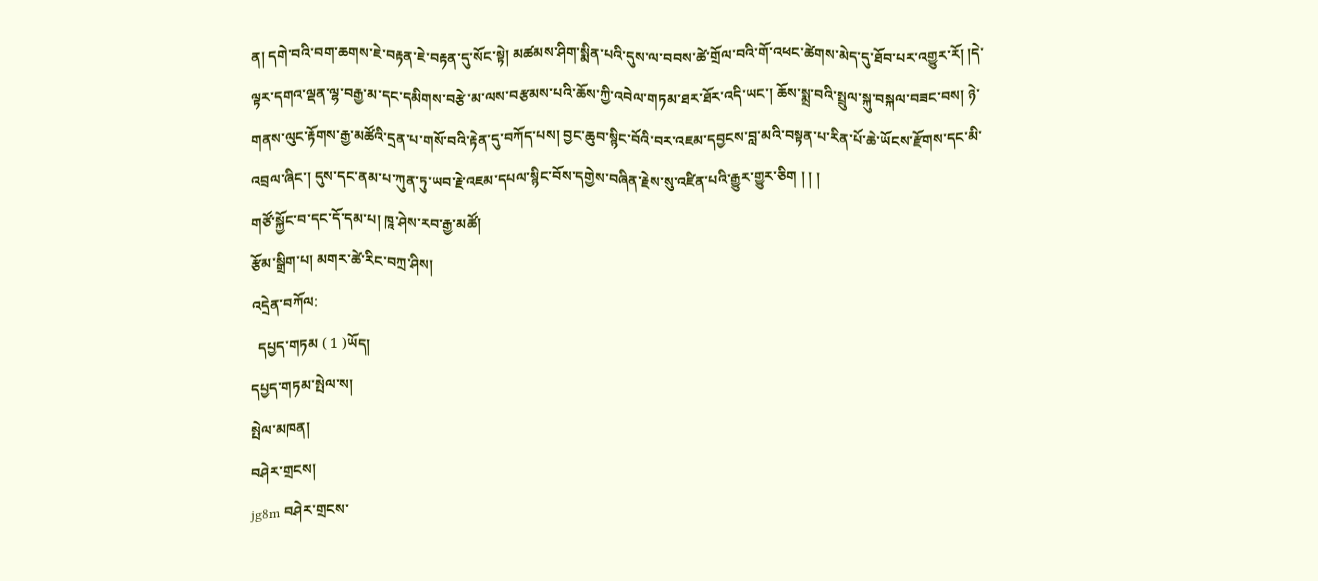ན། དགེ་བའི་བག་ཆགས་ཇེ་བརྟན་ཇེ་བརྟན་དུ་སོང་སྟེ། མཚམས་ཤིག་སྨིན་པའི་དུས་ལ་བབས་ཚེ་གྲོལ་བའི་གོ་འཕང་ཚེགས་མེད་དུ་ཐོབ་པར་འགྱུར་རོ། །དེ་ལྟར་དགའ་ལྡན་ལྷ་བརྒྱ་མ་དང་དམིགས་བརྩེ་མ་ལས་བརྩམས་པའི་ཆོས་ཀྱི་འབེལ་གཏམ་ཐར་ཐོར་འདི་ཡང་། ཆོས་སྨྲ་བའི་སྤྲུལ་སྐུ་བསྐལ་བཟང་བས། ཉེ་གནས་ལུང་རྟོགས་རྒྱ་མཚོའི་དྲན་པ་གསོ་བའི་རྟེན་དུ་བཀོད་པས། བྱང་ཆུབ་སྙིང་བོའི་བར་འཇམ་དབྱངས་བླ་མའི་བསྟན་པ་རིན་པོ་ཆེ་ཡོངས་རྫོགས་དང་མི་འབྲལ་ཞིང་། དུས་དང་ནམ་པ་ཀུན་ཏུ་ཡབ་རྗེ་འཇམ་དཔལ་སྙིང་བོས་དགྱེས་བཞིན་རྗེས་སུ་འཛིན་པའི་རྒྱུར་གྱུར་ཅིག ། ། །
གཙོ་སྐྱོང་བ་དང་དོ་དམ་པ། ཁཱ་ཤེས་རབ་རྒྱ་མཚོ།
རྩོམ་སྒྲིག་པ། མགར་ཚེ་རིང་བཀྲ་ཤིས།
འདྲེན་བཀོལ:
  དཔྱད་གཏམ ( 1 )ཡོད།
དཔྱད་གཏམ་སྤེལ་ས།
སྤེལ་མཁན།
བཤེར་གྲངས།
jg8m བཤེར་གྲངས་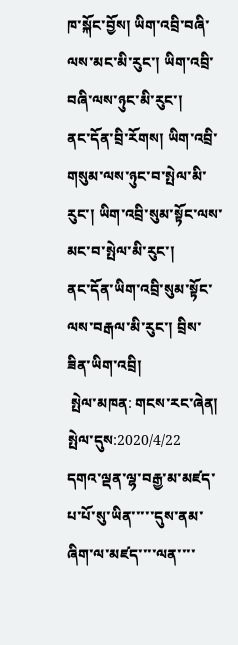ཁ་སྐོང་བྱོས། ཡིག་འབྲི་བཞི་ལས་མང་མི་རུང་། ཡིག་འབྲི་བཞི་ལས་ཉུང་མི་རུང་།
ནང་དོན་བྲི་རོགས། ཡིག་འབྲི་གསུམ་ལས་ཉུང་བ་སྤེལ་མི་རུང་། ཡིག་འབྲི་སུམ་སྟོང་ལས་མང་བ་སྤེལ་མི་རུང་།
ནང་དོན་ཡིག་འབྲི་སུམ་སྟོང་ལས་བརྒལ་མི་རུང་། བྲིས་ཟིན་ཡིག་འབྲི།
 སྤེལ་མཁན: གངས་རང་ཞེན། སྤེལ་དུས:2020/4/22
དགའ་ལྡན་ལྷ་བརྒྱ་མ་མཛད་པ་པོ་སུ་ཡིན་་་་་དུས་ནམ་ཞིག་ལ་མཛད་་་་ལན་་་་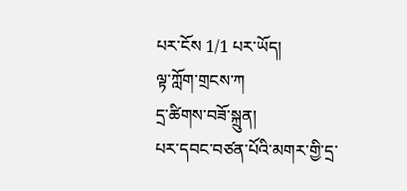པར་ངོས 1/1 པར་ཡོད།
ལྟ་ཀློག་གྲངས་ཀ
དྲ་ཚིགས་བཟོ་སྐྲུན།
པར་དབང་བཙན་པོའི་མགར་གྱི་དྲ་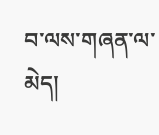བ་ལས་གཞན་ལ་མེད།